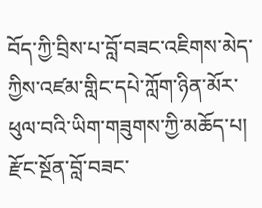བོད་ཀྱི་བྲིས་པ་བློ་བཟང་འཇིགས་མེད་ཀྱིས་འཛམ་གླིང་དཔེ་ཀློག་ཉིན་མོར་ཕུལ་བའི་ཡིག་གཟུགས་ཀྱི་མཆོད་པ། རྫོང་སྔོན་བློ་བཟང་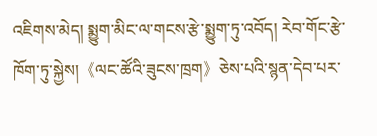འཇིགས་མེད། སྨྱུག་མིང་ལ་གངས་རྩེ་སྨྱུག་ཏུ་འབོད། རེབ་གོང་རྩེ་ཁོག་ཏུ་སྐྱེས།《ལང་ཚོའི་ཟུངས་ཁྲག》ཅེས་པའི་སྙན་དེབ་པར་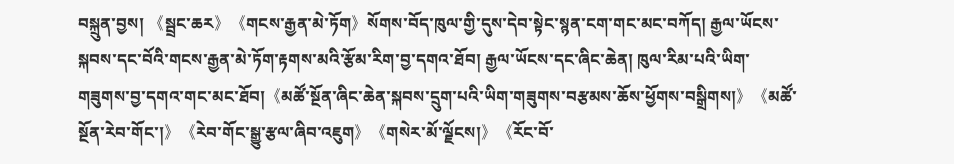བསྐྲུན་བྱས། 《སྦྲང་ཆར》《གངས་རྒྱན་མེ་ཏོག》སོགས་བོད་ཁུལ་གྱི་དུས་དེབ་སྟེང་སྙན་ངག་གང་མང་བཀོད། རྒྱལ་ཡོངས་སྐབས་དང་བོའི་གངས་རྒྱན་མེ་ཏོག་རྟགས་མའི་རྩོམ་རིག་བྱ་དགའ་ཐོབ། རྒྱལ་ཡོངས་དང་ཞིང་ཆེན། ཁུལ་རིམ་པའི་ཡིག་གཟུགས་བྱ་དགའ་གང་མང་ཐོབ།《མཚོ་སྔོན་ཞིང་ཆེན་སྐབས་དྲུག་པའི་ཡིག་གཟུགས་བརྩམས་ཆོས་ཕྱོགས་བསྒྲིགས།》《མཚོ་སྔོན་རེབ་གོང་།》《རེབ་གོང་སྒྱུ་རྩལ་ཞིབ་འཇུག》《གསེར་མོ་ལྗོངས།》《རོང་བོ་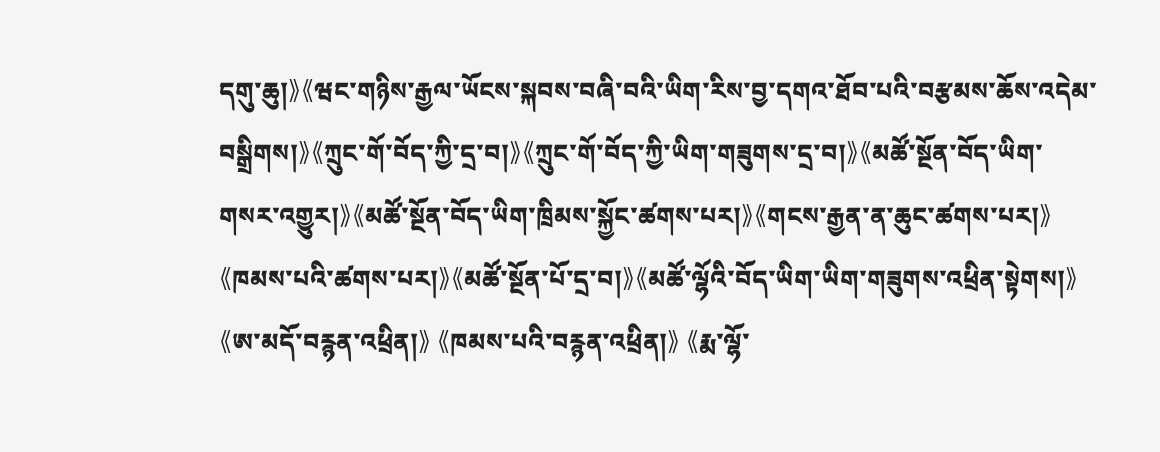དགུ་ཆུ།》《ཝང་གཉིས་རྒྱལ་ཡོངས་སྐབས་བཞི་བའི་ཡིག་རིས་བྱ་དགའ་ཐོབ་པའི་བརྩམས་ཆོས་འདེམ་བསྒྲིགས།》《ཀྲུང་གོ་བོད་ཀྱི་དྲ་བ།》《ཀྲུང་གོ་བོད་ཀྱི་ཡིག་གཟུགས་དྲ་བ།》《མཚོ་སྔོན་བོད་ཡིག་གསར་འགྱུར།》《མཚོ་སྔོན་བོད་ཡིག་ཁྲིམས་སྐྱོང་ཚགས་པར།》《གངས་རྒྱན་ན་ཆུང་ཚགས་པར།》《ཁམས་པའི་ཚགས་པར།》《མཚོ་སྔོན་པོ་དྲ་བ།》《མཚོ་ལྷོའི་བོད་ཡིག་ཡིག་གཟུགས་འཕྲིན་སྟེགས།》《ཨ་མདོ་བརྙན་འཕྲིན།》 《ཁམས་པའི་བརྙན་འཕྲིན།》 《རྨ་ལྷོ་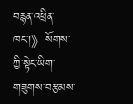བརྙན་འཕྲིན་ཁང་།》སོགས་ཀྱི་སྟེང་ཡིག་གཟུགས་བརྩམས་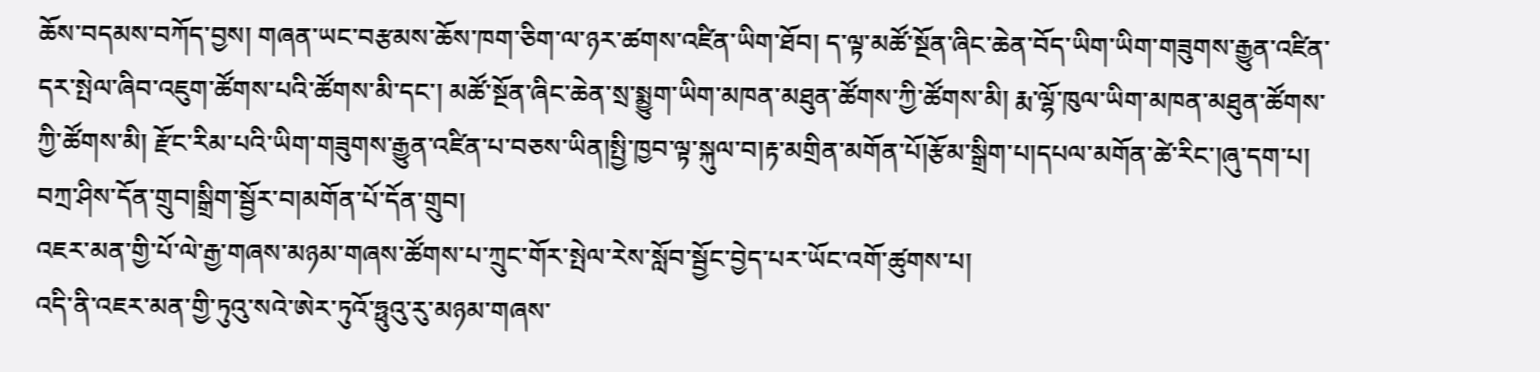ཆོས་བདམས་བཀོད་བྱས། གཞན་ཡང་བརྩམས་ཆོས་ཁག་ཅིག་ལ་ཉར་ཚགས་འཛིན་ཡིག་ཐོབ། ད་ལྟ་མཚོ་སྔོན་ཞིང་ཆེན་བོད་ཡིག་ཡིག་གཟུགས་རྒྱུན་འཛིན་དར་སྤེལ་ཞིབ་འཇུག་ཚོགས་པའི་ཚོགས་མི་དང་། མཚོ་སྔོན་ཞིང་ཆེན་སྲ་སྨྱུག་ཡིག་མཁན་མཐུན་ཚོགས་ཀྱི་ཚོགས་མི། རྨ་ལྷོ་ཁུལ་ཡིག་མཁན་མཐུན་ཚོགས་ཀྱི་ཚོགས་མི། རྫོང་རིམ་པའི་ཡིག་གཟུགས་རྒྱུན་འཛིན་པ་བཅས་ཡིན།སྤྱི་ཁྱབ་ལྟ་སྐུལ་བ།རྟ་མགྲིན་མགོན་པོ།རྩོམ་སྒྲིག་པ།དཔལ་མགོན་ཚེ་རིང་།ཞུ་དག་པ། བཀྲ་ཤིས་དོན་གྲུབ།སྒྲིག་སྦྱོར་བ།མགོན་པོ་དོན་གྲུབ།
འཇར་མན་གྱི་པོ་ལེ་རྒྱ་གཞས་མཉམ་གཞས་ཚོགས་པ་ཀྲུང་གོར་སྤེལ་རེས་སློབ་སྦྱོང་བྱེད་པར་ཡོང་འགོ་ཚུགས་པ།
འདི་ནི་འཇར་མན་གྱི་ཏུའུ་སའེ་ཨེར་ཏུའོ་ཧྥུའུ་རུ་མཉམ་གཞས་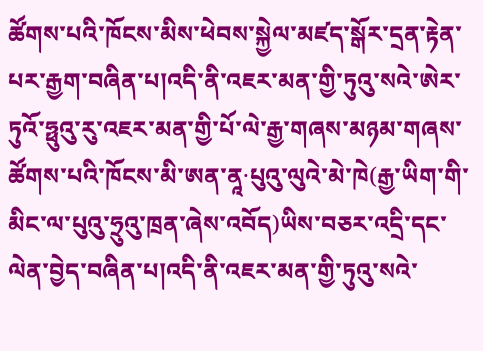ཚོགས་པའི་ཁོངས་མིས་ཕེབས་སྐྱེལ་མཛད་སྒོར་དྲན་རྟེན་པར་རྒྱག་བཞིན་པ།འདི་ནི་འཇར་མན་གྱི་ཏུའུ་སའེ་ཨེར་ཏུའོ་ཧྥུའུ་རུ་འཇར་མན་གྱི་པོ་ལེ་རྒྱ་གཞས་མཉམ་གཞས་ཚོགས་པའི་ཁོངས་མི་ཨན་ནཱ·པུའུ་ལུའེ་མེ་ཁེ(རྒྱ་ཡིག་གི་མིང་ལ་པུའུ་ཧྲུའུ་ཁྲན་ཞེས་འབོད)ཡིས་བཅར་འདྲི་དང་ལེན་བྱེད་བཞིན་པ།འདི་ནི་འཇར་མན་གྱི་ཏུའུ་སའེ་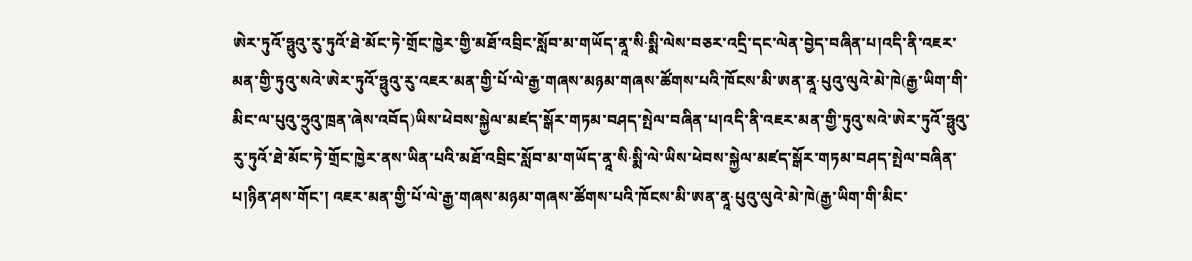ཨེར་ཏུའོ་ཧྥུའུ་རུ་ཏུའོ་ཐེ་མོང་ཏེ་གྲོང་ཁྱེར་གྱི་མཐོ་འབྲིང་སློབ་མ་གཡོད་ནཱ་སི·སྨི་ལེས་བཅར་འདྲི་དང་ལེན་བྱེད་བཞིན་པ།འདི་ནི་འཇར་མན་གྱི་ཏུའུ་སའེ་ཨེར་ཏུའོ་ཧྥུའུ་རུ་འཇར་མན་གྱི་པོ་ལེ་རྒྱ་གཞས་མཉམ་གཞས་ཚོགས་པའི་ཁོངས་མི་ཨན་ནཱ·པུའུ་ལུའེ་མེ་ཁེ(རྒྱ་ཡིག་གི་མིང་ལ་པུའུ་ཧྲུའུ་ཁྲན་ཞེས་འབོད)ཡིས་ཕེབས་སྐྱེལ་མཛད་སྒོར་གཏམ་བཤད་སྤེལ་བཞིན་པ།འདི་ནི་འཇར་མན་གྱི་ཏུའུ་སའེ་ཨེར་ཏུའོ་ཧྥུའུ་རུ་ཏུའོ་ཐེ་མོང་ཏེ་གྲོང་ཁྱེར་ནས་ཡིན་པའི་མཐོ་འབྲིང་སློབ་མ་གཡོད་ནཱ་སི·སྨི་ལེ་ཡིས་ཕེབས་སྐྱེལ་མཛད་སྒོར་གཏམ་བཤད་སྤེལ་བཞིན་པ།ཉིན་ཤས་གོང་། འཇར་མན་གྱི་པོ་ལེ་རྒྱ་གཞས་མཉམ་གཞས་ཚོགས་པའི་ཁོངས་མི་ཨན་ནཱ·པུའུ་ལུའེ་མེ་ཁེ(རྒྱ་ཡིག་གི་མིང་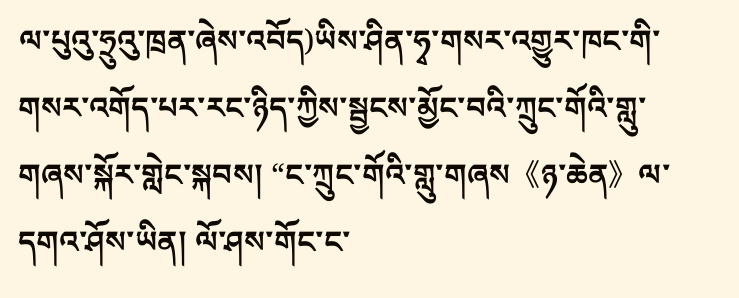ལ་པུའུ་ཧྲུའུ་ཁྲན་ཞེས་འབོད)ཡིས་ཤིན་ཧྭ་གསར་འགྱུར་ཁང་གི་གསར་འགོད་པར་རང་ཉིད་ཀྱིས་སྦྱངས་མྱོང་བའི་ཀྲུང་གོའི་གླུ་གཞས་སྐོར་གླེང་སྐབས། “ང་ཀྲུང་གོའི་གླུ་གཞས《ཉ་ཆེན》ལ་དགའ་ཤོས་ཡིན། ལོ་ཤས་གོང་ང་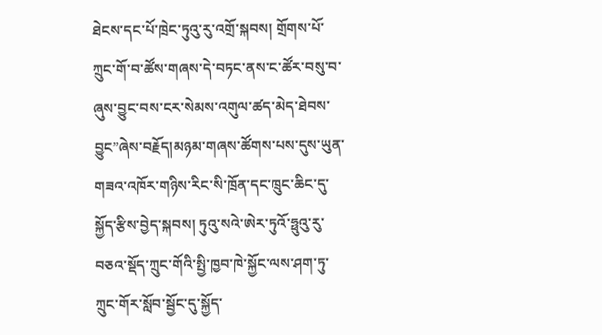ཐེངས་དང་པོ་ཁྲེང་ཏུའུ་རུ་འགྲོ་སྐབས། གྲོགས་པོ་ཀྲུང་གོ་བ་ཚོས་གཞས་དེ་བཏང་ནས་ང་ཚོར་བསུ་བ་ཞུས་བྱུང་བས་ངར་སེམས་འགུལ་ཚད་མེད་ཐེབས་བྱུང”ཞེས་བརྗོད།མཉམ་གཞས་ཚོགས་པས་དུས་ཡུན་གཟའ་འཁོར་གཉིས་རིང་སི་ཁྲོན་དང་ཁྲུང་ཆིང་དུ་སྐྱོད་རྩིས་བྱེད་སྐབས། ཏུའུ་སའེ་ཨེར་ཏུའོ་ཧྥུའུ་རུ་བཅའ་སྡོད་ཀྲུང་གོའི་སྤྱི་ཁྱབ་ཁེ་སྐྱོང་ལས་ཤག་ཏུ་ཀྲུང་གོར་སློབ་སྦྱོང་དུ་སྐྱོད་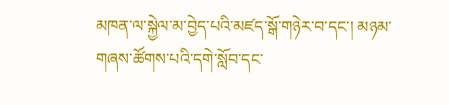མཁན་ལ་སྐྱེལ་མ་བྱེད་པའི་མཛད་སྒོ་གཉེར་བ་དང་། མཉམ་གཞས་ཚོགས་པའི་དགེ་སློབ་དང་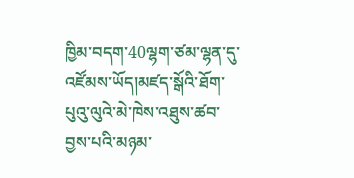ཁྱིམ་བདག་40ལྷག་ཙམ་ལྷན་དུ་འཛོམས་ཡོད།མཛད་སྒོའི་ཐོག་པུའུ་ལུའེ་མེ་ཁེས་འཐུས་ཚབ་བྱས་པའི་མཉམ་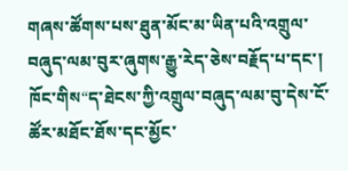གཞས་ཚོགས་པས་ཐུན་མོང་མ་ཡིན་པའི་འགྲུལ་བཞུད་ལམ་བུར་ཞུགས་རྒྱུ་རེད་ཅེས་བརྗོད་པ་དང་། ཁོང་གིས“ད་ཐེངས་ཀྱི་འགྲུལ་བཞུད་ལམ་བུ་དེས་ངོ་ཚོར་མཐོང་ཐོས་དང་མྱོང་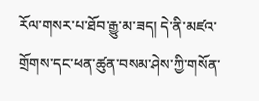རོལ་གསར་པ་ཐོབ་རྒྱུ་མ་ཟད། དེ་ནི་མཛའ་གྲོགས་དང་ཕན་ཚུན་བསམ་ཤེས་ཀྱི་གསོན་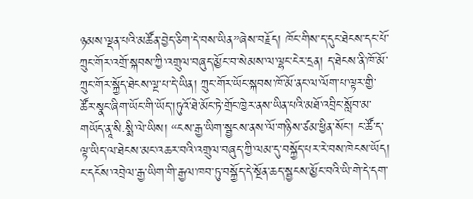ཉམས་ལྡན་པའི་མཚོན་བྱེད་ཅིག་དེ་བས་ཡིན”ཞེས་བརྗོད། ཁོང་གིས་ད་དུང་ཐེངས་དང་པོ་ཀྲུང་གོར་འགྲོ་སྐབས་ཀྱི་འགྲུལ་བཞུད་མྱོང་བ་སེམས་ལ་ལྷང་ངེར་དྲན། ད་ཐེངས་ནི་ཁོ་མོ་ཀྲུང་གོར་སྐྱོད་ཐེངས་ལྔ་པ་དེ་ཡིན། ཀྲུང་གོར་ཡོང་སྐབས་ཁོ་མོ་ནང་ལ་ལོག་པ་ལྟར་གྱི་ཚོར་སྣང་ཞིག་ཡོང་གི་ཡོད་།ཏུའོ་ཐེ་མོང་ཏེ་གྲོང་ཁྱེར་ནས་ཡིན་པའི་མཐོ་འབྲིང་སློབ་མ་གཡོད་ནཱ་སི·སྨི་ལེ་ཡིས། “ངས་རྒྱ་ཡིག་སྦྱངས་ནས་ལོ་གཉིས་ཙམ་ཕྱིན་སོང་། ང་ཚོ་ད་ལྟ་ཡིད་ལ་ཐེངས་མང་འཆར་བའི་འགྲུལ་བཞུད་ཀྱི་ལམ་དུ་བསྐྱོད་པར་རེ་བས་ཁེངས་ཡོད། ང་དངོས་འབྲེལ་རྒྱ་ཡིག་གི་རྒྱལ་ཁབ་ཏུ་བསྐྱོད་དེ་སྔོན་ཆད་སྦྱངས་མྱོང་བའི་ཡི་གེ་དེ་དག་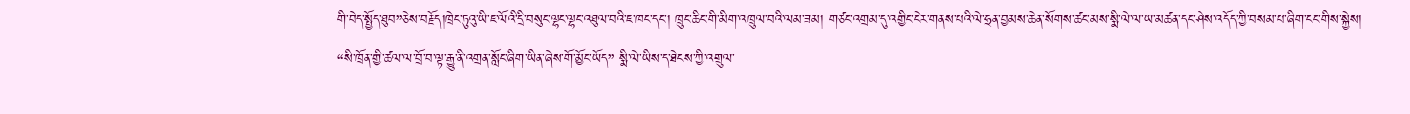གི་བེད་སྤྱོད་ཐུབ”ཅེས་བརྗོད།ཁྲེང་ཏུའུ་ཡི་ཇ་ལོའི་དྲི་བསུང་ལྷང་ལྷང་འཐུལ་བའི་ཇ་ཁང་དང་། ཁྲུང་ཆིང་གི་མིག་འཁྲུལ་བའི་ལམ་ཟམ། གཙང་འགྲམ་དུ་འགྱིང་ངེར་གནས་པའི་ལེ་ཧྲན་བྱམས་ཆེན་སོགས་ཚང་མས་སྨི་ལེ་ལ་ཡ་མཚན་དང་ཤེས་འདོད་ཀྱི་བསམ་པ་ཞིག་ངང་གིས་སྐྱེས། “སི་ཁྲོན་གྱི་ཚལ་ལ་བྲོ་བ་ལྟ་རྒྱུ་ནི་འགྲན་སློང་ཞིག་ཡིན་ཞེས་གོ་མྱོང་ཡོད” སྨི་ལེ་ཡིས་ད་ཐེངས་ཀྱི་འགྲུལ་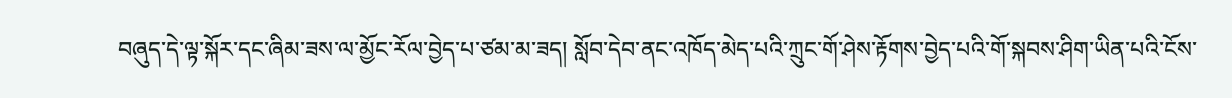བཞུད་དེ་ལྟ་སྐོར་དང་ཞིམ་ཟས་ལ་མྱོང་རོལ་བྱེད་པ་ཙམ་མ་ཟད། སློབ་དེབ་ནང་འཁོད་མེད་པའི་ཀྲུང་གོ་ཤེས་རྟོགས་བྱེད་པའི་གོ་སྐབས་ཤིག་ཡིན་པའི་ངོས་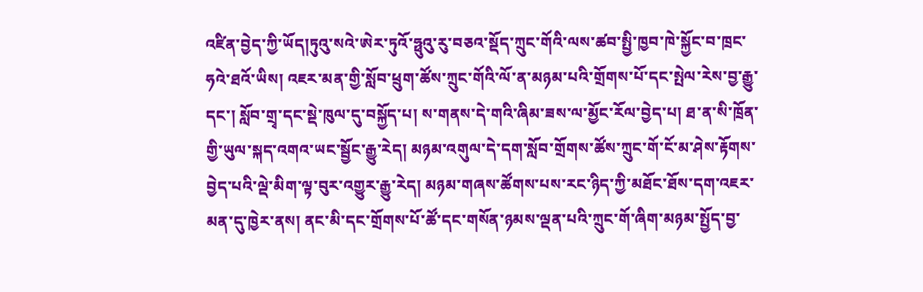འཛིན་བྱེད་ཀྱི་ཡོད།ཏུའུ་སའེ་ཨེར་ཏུའོ་ཧྥུའུ་རུ་བཅའ་སྡོད་ཀྲུང་གོའི་ལས་ཚབ་སྤྱི་ཁྱབ་ཁེ་སྐྱོང་བ་ཁྲང་ཧའེ་ཐའོ་ཡིས། འཇར་མན་གྱི་སློབ་ཕྲུག་ཚོས་ཀྲུང་གོའི་ལོ་ན་མཉམ་པའི་གྲོགས་པོ་དང་སྤེལ་རེས་བྱ་རྒྱུ་དང་། སློབ་གྲྭ་དང་སྡེ་ཁུལ་དུ་བསྐྱོད་པ། ས་གནས་དེ་གའི་ཞིམ་ཟས་ལ་མྱོང་རོལ་བྱེད་པ། ཐ་ན་སི་ཁྲོན་གྱི་ཡུལ་སྐད་འགའ་ཡང་སྦྱོང་རྒྱུ་རེད། མཉམ་འགུལ་དེ་དག་སློབ་གྲོགས་ཚོས་ཀྲུང་གོ་ངོ་མ་ཤེས་རྟོགས་བྱེད་པའི་ལྡེ་མིག་ལྟ་བུར་འགྱུར་རྒྱུ་རེད། མཉམ་གཞས་ཚོགས་པས་རང་ཉིད་ཀྱི་མཐོང་ཐོས་དག་འཇར་མན་དུ་ཁྱེར་ནས། ནང་མི་དང་གྲོགས་པོ་ཚོ་དང་གསོན་ཉམས་ལྡན་པའི་ཀྲུང་གོ་ཞིག་མཉམ་སྤྱོད་བྱ་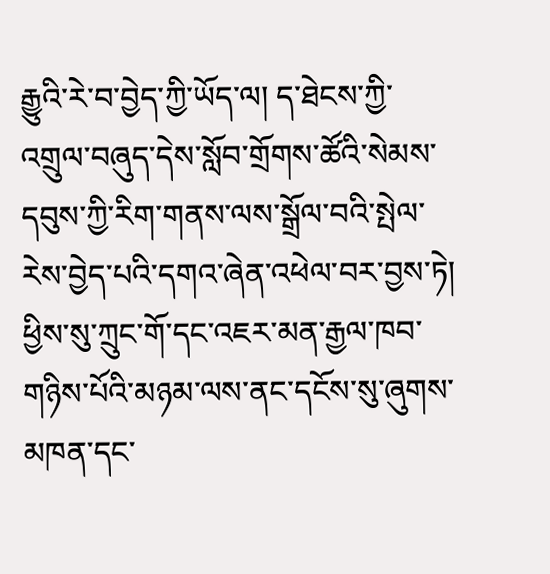རྒྱུའི་རེ་བ་བྱེད་ཀྱི་ཡོད་ལ། ད་ཐེངས་ཀྱི་འགྲུལ་བཞུད་དེས་སློབ་གྲོགས་ཚོའི་སེམས་དབུས་ཀྱི་རིག་གནས་ལས་སྒྲོལ་བའི་སྤེལ་རེས་བྱེད་པའི་དགའ་ཞེན་འཕེལ་བར་བྱས་ཏེ། ཕྱིས་སུ་ཀྲུང་གོ་དང་འཇར་མན་རྒྱལ་ཁབ་གཉིས་པོའི་མཉམ་ལས་ནང་དངོས་སུ་ཞུགས་མཁན་དང་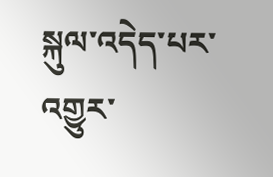སྐུལ་འདེད་པར་འགྱུར་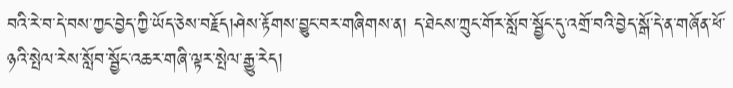བའི་རེ་བ་དེ་བས་ཀྱང་བྱེད་ཀྱི་ཡོད་ཅེས་བརྗོད།ཤེས་རྟོགས་བྱུང་བར་གཞིགས་ན། ད་ཐེངས་ཀྲུང་གོར་སློབ་སྦྱོང་དུ་འགྲོ་བའི་བྱེད་སྒོ་དེ་ན་གཞོན་ཕོ་ཉའི་སྤེལ་རེས་སློབ་སྦྱོང་འཆར་གཞི་ལྟར་སྤེལ་རྒྱུ་རེད།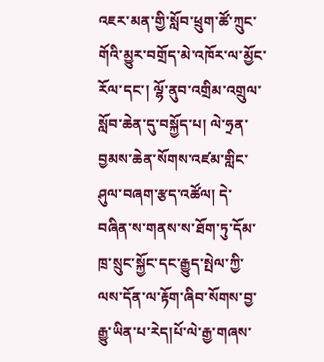འཇར་མན་གྱི་སློབ་ཕྲུག་ཚོ་ཀྲུང་གོའི་མྱུར་བགྲོད་མེ་འཁོར་ལ་མྱོང་རོལ་དང་། ལྷོ་ནུབ་འགྲིམ་འགྲུལ་སློབ་ཆེན་དུ་བསྐྱོད་པ། ལེ་ཧྲན་བྱམས་ཆེན་སོགས་འཛམ་གླིང་ཤུལ་བཞག་རྩད་འཚོལ། དེ་བཞིན་ས་གནས་ས་ཐོག་ཏུ་དོམ་ཁྲ་སྲུང་སྐྱོང་དང་རྒྱུད་སྤེལ་ཀྱི་ལས་དོན་ལ་རྟོག་ཞིབ་སོགས་བྱ་རྒྱུ་ཡིན་པ་རེད།པོ་ལེ་རྒྱ་གཞས་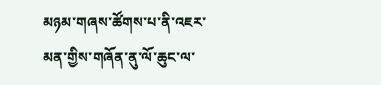མཉམ་གཞས་ཚོགས་པ་ནི་འཇར་མན་གྱིས་གཞོན་ནུ་ལོ་ཆུང་ལ་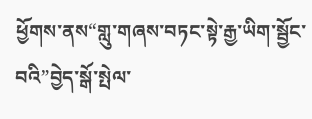ཕྱོགས་ནས“གླུ་གཞས་བཏང་སྟེ་རྒྱ་ཡིག་སྦྱོང་བའི”བྱེད་སྒོ་སྤེལ་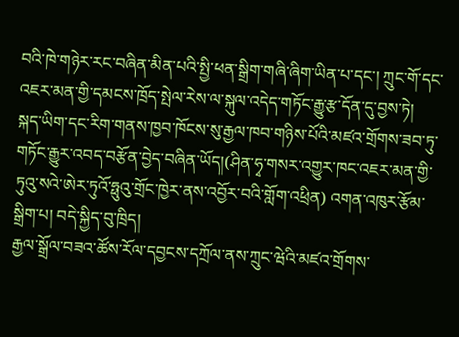བའི་ཁེ་གཉེར་རང་བཞིན་མིན་པའི་སྤྱི་ཕན་སྒྲིག་གཞི་ཞིག་ཡིན་པ་དང་། ཀྲུང་གོ་དང་འཇར་མན་གྱི་དམངས་ཁྲོད་སྤེལ་རེས་ལ་སྐུལ་འདེད་གཏོང་རྒྱུ་རྩ་དོན་དུ་བྱས་ཏེ། སྐད་ཡིག་དང་རིག་གནས་ཁྱབ་ཁོངས་སུ་རྒྱལ་ཁབ་གཉིས་པོའི་མཛའ་གྲོགས་ཟབ་ཏུ་གཏོང་རྒྱུར་འབད་བརྩོན་བྱེད་བཞིན་ཡོད།(ཤིན་ཧྭ་གསར་འགྱུར་ཁང་འཇར་མན་གྱི་ཏུའུ་སའེ་ཨེར་ཏུའོ་ཧྥུའུ་གྲོང་ཁྱེར་ནས་འབྱོར་བའི་གློག་འཕྲིན) འགན་འཁུར་རྩོམ་སྒྲིག་པ། བདེ་སྐྱིད་བུ་ཁྲིད།
རྒྱལ་སྒྲོལ་བཟའ་ཚོས་རོལ་དབྱངས་དཀྲོལ་ནས་ཀྲུང་ཝེའི་མཛའ་གྲོགས་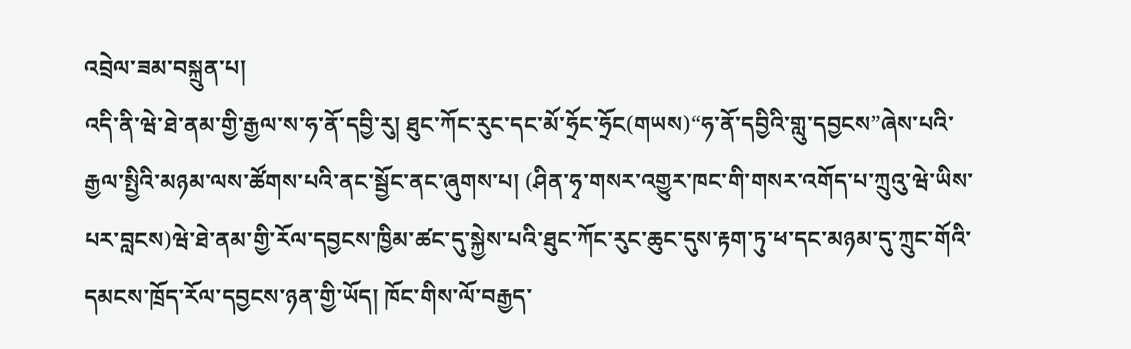འབྲེལ་ཟམ་བསྐྲུན་པ།
འདི་ནི་ཝེ་ཐེ་ནམ་གྱི་རྒྱལ་ས་ཧ་ནོ་དབྱི་རུ། ཐུང་ཀོང་རུང་དང་མོ་ཧྲོང་ཧྲོང(གཡས)“ཧ་ནོ་དབྱིའི་གླུ་དབྱངས”ཞེས་པའི་རྒྱལ་སྤྱིའི་མཉམ་ལས་ཚོགས་པའི་ནང་སྦྱོང་ནང་ཞུགས་པ། (ཤིན་ཧྭ་གསར་འགྱུར་ཁང་གི་གསར་འགོད་པ་ཀྲུའུ་ཝེ་ཡིས་པར་བླངས)ཝེ་ཐེ་ནམ་གྱི་རོལ་དབྱངས་ཁྱིམ་ཚང་དུ་སྐྱེས་པའི་ཐུང་ཀོང་རུང་ཆུང་དུས་རྟག་ཏུ་ཕ་དང་མཉམ་དུ་ཀྲུང་གོའི་དམངས་ཁྲོད་རོལ་དབྱངས་ཉན་གྱི་ཡོད། ཁོང་གིས་ལོ་བརྒྱད་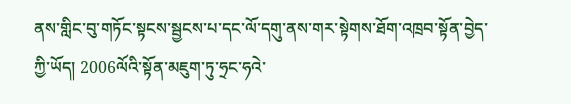ནས་གླིང་བུ་གཏོང་སྟངས་སྦྱངས་པ་དང་ལོ་དགུ་ནས་གར་སྟེགས་ཐོག་འཁྲབ་སྟོན་བྱེད་ཀྱི་ཡོད། 2006ལོའི་སྟོན་མཇུག་ཏུ་ཧྲང་ཧའེ་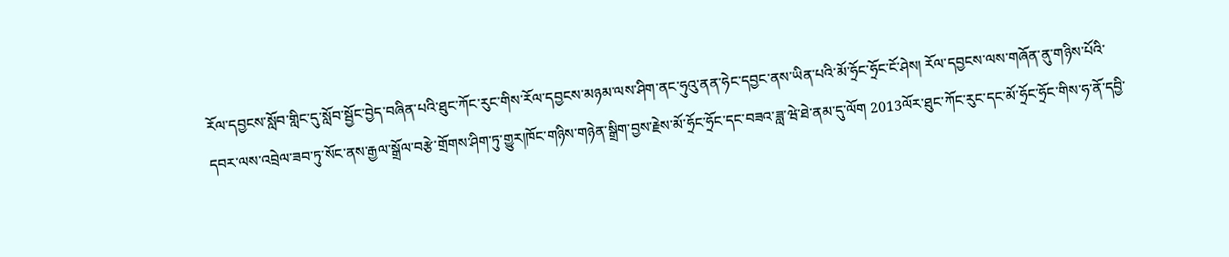རོལ་དབྱངས་སློབ་གླིང་དུ་སློབ་སྦྱོང་བྱེད་བཞིན་པའི་ཐུང་ཀོང་རུང་གིས་རོལ་དབྱངས་མཉམ་ལས་ཤིག་ནང་ཧུའུ་ནན་ཧེང་དབྱང་ནས་ཡིན་པའི་མོ་ཧྲོང་ཧྲོང་ངོ་ཤེས། རོལ་དབྱངས་ལས་གཞོན་ནུ་གཉིས་པོའི་དབར་ལས་འབྲེལ་ཟབ་ཏུ་སོང་ནས་རྒྱལ་སྒྲོལ་བརྩེ་གྲོགས་ཤིག་ཏུ་གྱུར།ཁོང་གཉིས་གཉེན་སྒྲིག་བྱས་རྗེས་མོ་ཧྲོང་ཧྲོང་དང་བཟའ་ཟླ་ཝེ་ཐེ་ནམ་དུ་ལོག 2013ལོར་ཐུང་ཀོང་རུང་དང་མོ་ཧྲོང་ཧྲོང་གིས་ཧ་ནོ་དབྱི་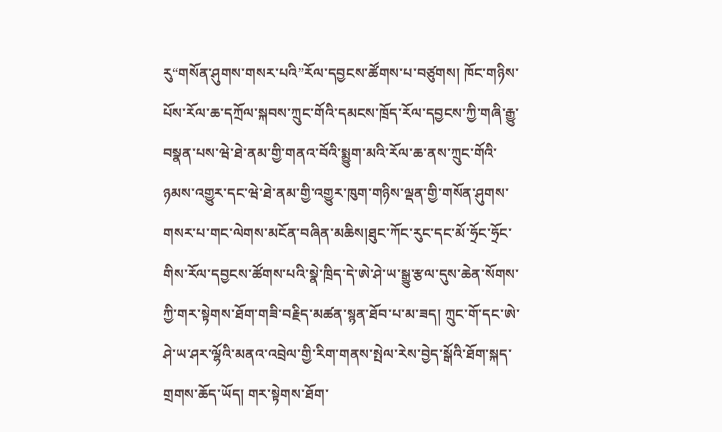རུ“གསོན་ཤུགས་གསར་པའི”རོལ་དབྱངས་ཚོགས་པ་བཙུགས། ཁོང་གཉིས་པོས་རོལ་ཆ་དཀྲོལ་སྐབས་ཀྲུང་གོའི་དམངས་ཁྲོད་རོལ་དབྱངས་ཀྱི་གཞི་རྒྱུ་བསྣན་པས་ཝེ་ཐེ་ནམ་གྱི་གནའ་བོའི་སྨྱུག་མའི་རོལ་ཆ་ནས་ཀྲུང་གོའི་ཉམས་འགྱུར་དང་ཝེ་ཐེ་ནམ་གྱི་འགྱུར་ཁུག་གཉིས་ལྡན་གྱི་གསོན་ཤུགས་གསར་པ་གང་ལེགས་མངོན་བཞིན་མཆིས།ཐུང་ཀོང་རུང་དང་མོ་ཧྲོང་ཧྲོང་གིས་རོལ་དབྱངས་ཚོགས་པའི་སྣེ་ཁྲིད་དེ་ཨེ་ཤེ་ཡ་སྒྱུ་རྩལ་དུས་ཆེན་སོགས་ཀྱི་གར་སྟེགས་ཐོག་གཟི་བརྗིད་མཚན་སྙན་ཐོབ་པ་མ་ཟད། ཀྲུང་གོ་དང་ཨེ་ཤེ་ཡ་ཤར་ལྷོའི་མནའ་འབྲེལ་གྱི་རིག་གནས་སྤེལ་རེས་བྱེད་སྒོའི་ཐོག་སྐད་གྲགས་ཆོད་ཡོད། གར་སྟེགས་ཐོག་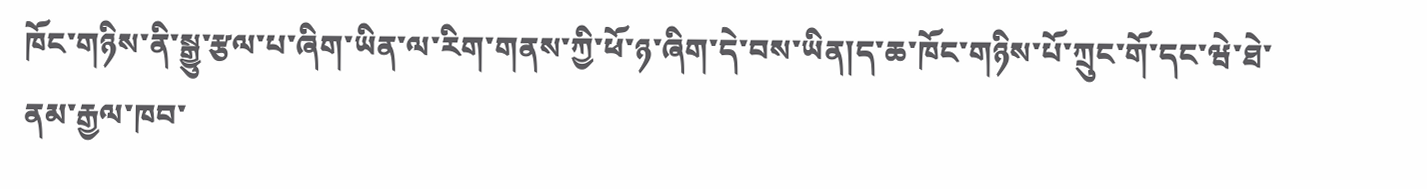ཁོང་གཉིས་ནི་སྒྱུ་རྩལ་པ་ཞིག་ཡིན་ལ་རིག་གནས་ཀྱི་ཕོ་ཉ་ཞིག་དེ་བས་ཡིན།ད་ཆ་ཁོང་གཉིས་པོ་ཀྲུང་གོ་དང་ཝེ་ཐེ་ནམ་རྒྱལ་ཁབ་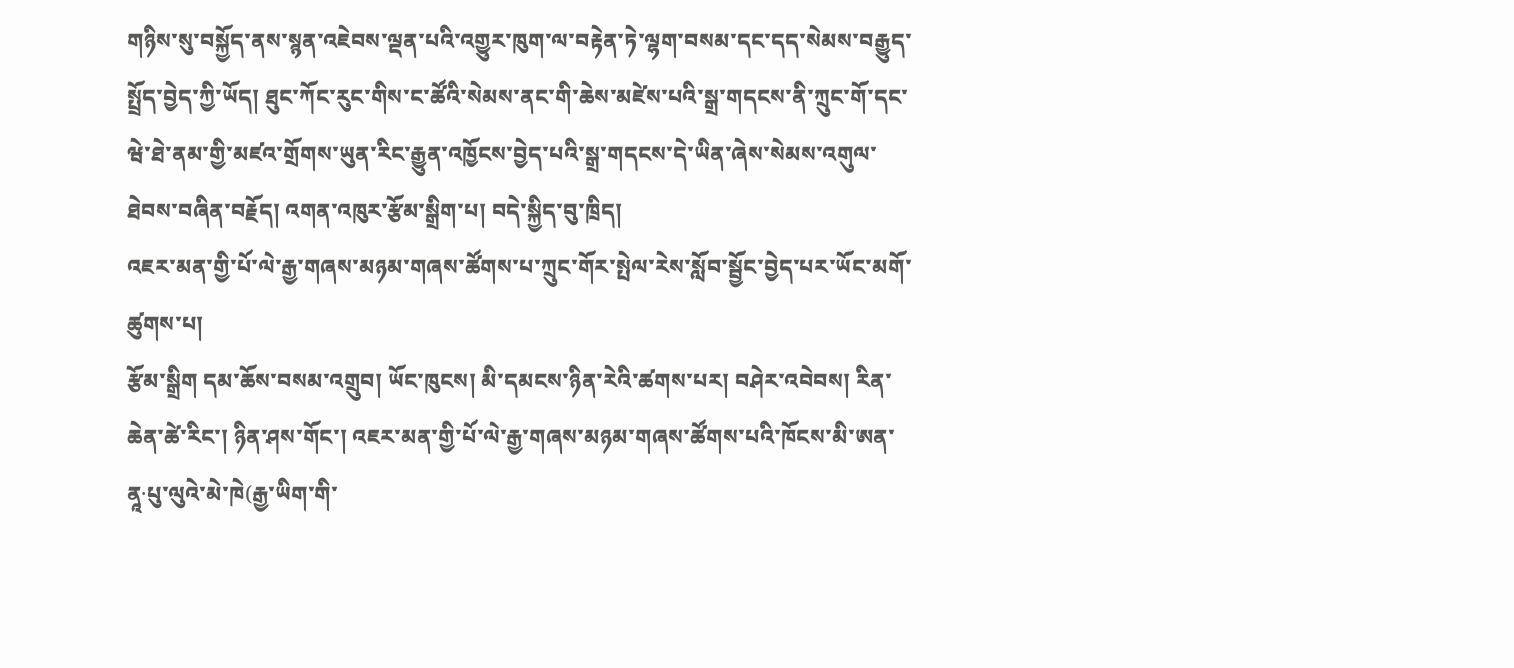གཉིས་སུ་བསྐྱོད་ནས་སྙན་འཇེབས་ལྡན་པའི་འགྱུར་ཁུག་ལ་བརྟེན་ཏེ་ལྷག་བསམ་དང་དད་སེམས་བརྒྱུད་སྤྲོད་བྱེད་ཀྱི་ཡོད། ཐུང་ཀོང་རུང་གིས་ང་ཚོའི་སེམས་ནང་གི་ཆེས་མཛེས་པའི་སྒྲ་གདངས་ནི་ཀྲུང་གོ་དང་ཝེ་ཐེ་ནམ་གྱི་མཛའ་གྲོགས་ཡུན་རིང་རྒྱུན་འཁྱོངས་བྱེད་པའི་སྒྲ་གདངས་དེ་ཡིན་ཞེས་སེམས་འགུལ་ཐེབས་བཞིན་བརྗོད། འགན་འཁུར་རྩོམ་སྒྲིག་པ། བདེ་སྐྱིད་བུ་ཁྲིད།
འཇར་མན་གྱི་པོ་ལེ་རྒྱ་གཞས་མཉམ་གཞས་ཚོགས་པ་ཀྲུང་གོར་སྤེལ་རེས་སློབ་སྦྱོང་བྱེད་པར་ཡོང་མགོ་ཚུགས་པ།
རྩོམ་སྒྲིག དམ་ཆོས་བསམ་འགྲུབ། ཡོང་ཁུངས། མི་དམངས་ཉིན་རེའི་ཚགས་པར། བཤེར་འབེབས། རིན་ཆེན་ཚེ་རིང་། ཉིན་ཤས་གོང་། འཇར་མན་གྱི་པོ་ལེ་རྒྱ་གཞས་མཉམ་གཞས་ཚོགས་པའི་ཁོངས་མི་ཨན་ནཱ·པུ་ལུའེ་མེ་ཁེ(རྒྱ་ཡིག་གི་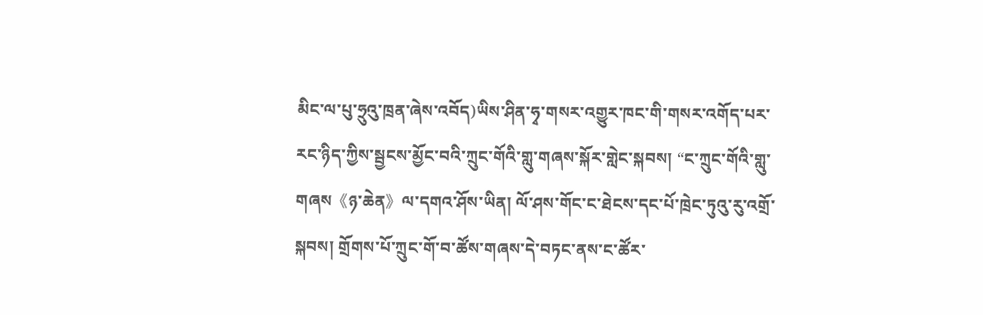མིང་ལ་པུ་ཧྲུའུ་ཁྲན་ཞེས་འབོད)ཡིས་ཤིན་ཧྭ་གསར་འགྱུར་ཁང་གི་གསར་འགོད་པར་རང་ཉིད་ཀྱིས་སྦྱངས་མྱོང་བའི་ཀྲུང་གོའི་གླུ་གཞས་སྐོར་གླེང་སྐབས། “ང་ཀྲུང་གོའི་གླུ་གཞས《ཉ་ཆེན》ལ་དགའ་ཤོས་ཡིན། ལོ་ཤས་གོང་ང་ཐེངས་དང་པོ་ཁྲེང་ཏུའུ་རུ་འགྲོ་སྐབས། གྲོགས་པོ་ཀྲུང་གོ་བ་ཚོས་གཞས་དེ་བཏང་ནས་ང་ཚོར་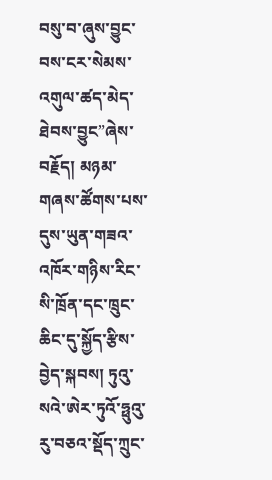བསུ་བ་ཞུས་བྱུང་བས་ངར་སེམས་འགུལ་ཚད་མེད་ཐེབས་བྱུང”ཞེས་བརྗོད། མཉམ་གཞས་ཚོགས་པས་དུས་ཡུན་གཟའ་འཁོར་གཉིས་རིང་སི་ཁྲོན་དང་ཁྲུང་ཆིང་དུ་སྐྱོད་རྩིས་བྱེད་སྐབས། ཏུའུ་སའེ་ཨེར་ཏུའོ་ཧྥུའུ་རུ་བཅའ་སྡོད་ཀྲུང་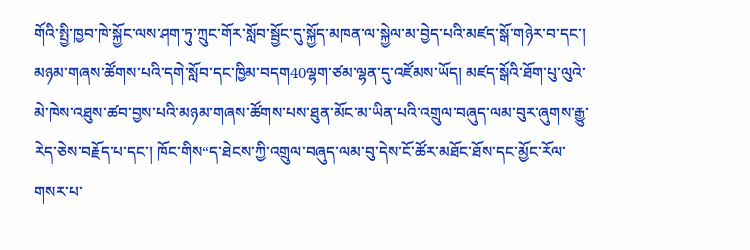གོའི་སྤྱི་ཁྱབ་ཁེ་སྐྱོང་ལས་ཤག་ཏུ་ཀྲུང་གོར་སློབ་སྦྱོང་དུ་སྐྱོད་མཁན་ལ་སྐྱེལ་མ་བྱེད་པའི་མཛད་སྒོ་གཉེར་བ་དང་། མཉམ་གཞས་ཚོགས་པའི་དགེ་སློབ་དང་ཁྱིམ་བདག40ལྷག་ཙམ་ལྷན་དུ་འཛོམས་ཡོད། མཛད་སྒོའི་ཐོག་པུ་ལུའེ་མེ་ཁེས་འཐུས་ཚབ་བྱས་པའི་མཉམ་གཞས་ཚོགས་པས་ཐུན་མོང་མ་ཡིན་པའི་འགྲུལ་བཞུད་ལམ་བུར་ཞུགས་རྒྱུ་རེད་ཅེས་བརྗོད་པ་དང་། ཁོང་གིས“ད་ཐེངས་ཀྱི་འགྲུལ་བཞུད་ལམ་བུ་དེས་ངོ་ཚོར་མཐོང་ཐོས་དང་མྱོང་རོལ་གསར་པ་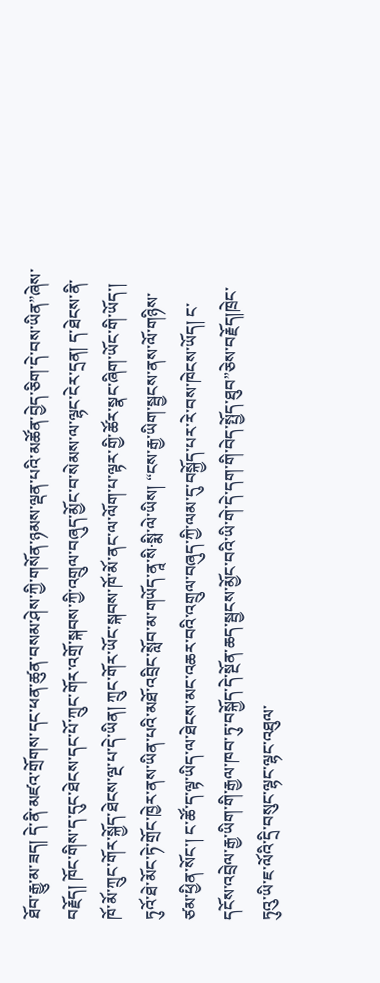ཐོབ་རྒྱུ་མ་ཟད། དེ་ནི་མཛའ་གྲོགས་དང་ཕན་ཚུན་བསམ་ཤེས་ཀྱི་གསོན་ཉམས་ལྡན་པའི་མཚོན་བྱེད་ཅིག་དེ་བས་ཡིན”ཞེས་བརྗོད། ཁོང་གིས་ད་དུང་ཐེངས་དང་པོ་ཀྲུང་གོར་འགྲོ་སྐབས་ཀྱི་འགྲུལ་བཞུད་མྱོང་བ་སེམས་ལ་ལྷང་ངེར་དྲན། ད་ཐེངས་ནི་ཁོ་མོ་ཀྲུང་གོར་སྐྱོད་ཐེངས་ལྔ་པ་དེ་ཡིན། ཀྲུང་གོར་ཡོང་སྐབས་ཁོ་མོ་ནང་ལ་ལོག་པ་ལྟར་གྱི་ཚོར་སྣང་ཞིག་ཡོང་གི་ཡོད་། ཏུའོ་ཐེ་མོང་ཏེ་གྲོང་ཁྱེར་ནས་ཡིན་པའི་མཐོ་འབྲིང་སློབ་མ་གཡོད་ནཱ་སི·སྨི་ལེ་ཡིས། “ངས་རྒྱ་ཡིག་སྦྱངས་ནས་ལོ་གཉིས་ཙམ་ཕྱིན་སོང་། ང་ཚོ་ད་ལྟ་ཡིད་ལ་ཐེངས་མང་འཆར་བའི་འགྲུལ་བཞུད་ཀྱི་ལམ་དུ་བསྐྱོད་པར་རེ་བས་ཁེངས་ཡོད། ང་དངོས་འབྲེལ་རྒྱ་ཡིག་གི་རྒྱལ་ཁབ་ཏུ་བསྐྱོད་དེ་སྔོན་ཆད་སྦྱངས་མྱོང་བའི་ཡི་གེ་དེ་དག་གི་བེད་སྤྱོད་ཐུབ”ཅེས་བརྗོད།ཁྲེང་ཏུའུ་ཡི་ཇ་ལོའི་དྲི་བསུང་ལྷང་ལྷང་འཐུལ་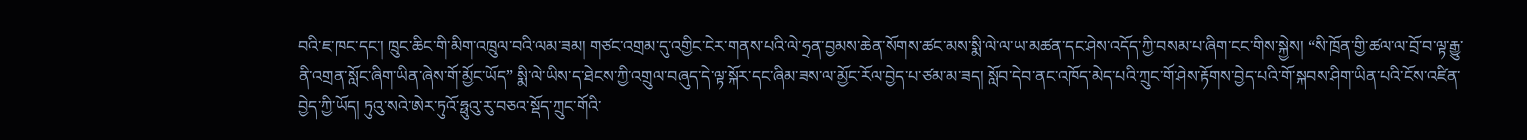བའི་ཇ་ཁང་དང་། ཁྲུང་ཆིང་གི་མིག་འཁྲུལ་བའི་ལམ་ཟམ། གཙང་འགྲམ་དུ་འགྱིང་ངེར་གནས་པའི་ལེ་ཧྲན་བྱམས་ཆེན་སོགས་ཚང་མས་སྨི་ལེ་ལ་ཡ་མཚན་དང་ཤེས་འདོད་ཀྱི་བསམ་པ་ཞིག་ངང་གིས་སྐྱེས། “སི་ཁྲོན་གྱི་ཚལ་ལ་བྲོ་བ་ལྟ་རྒྱུ་ནི་འགྲན་སློང་ཞིག་ཡིན་ཞེས་གོ་མྱོང་ཡོད” སྨི་ལེ་ཡིས་ད་ཐེངས་ཀྱི་འགྲུལ་བཞུད་དེ་ལྟ་སྐོར་དང་ཞིམ་ཟས་ལ་མྱོང་རོལ་བྱེད་པ་ཙམ་མ་ཟད། སློབ་དེབ་ནང་འཁོད་མེད་པའི་ཀྲུང་གོ་ཤེས་རྟོགས་བྱེད་པའི་གོ་སྐབས་ཤིག་ཡིན་པའི་ངོས་འཛིན་བྱེད་ཀྱི་ཡོད། ཏུའུ་སའེ་ཨེར་ཏུའོ་ཧྥུའུ་རུ་བཅའ་སྡོད་ཀྲུང་གོའི་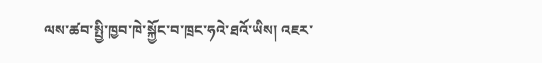ལས་ཚབ་སྤྱི་ཁྱབ་ཁེ་སྐྱོང་བ་ཁྲང་ཧའེ་ཐའོ་ཡིས། འཇར་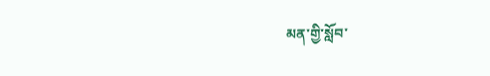མན་གྱི་སློབ་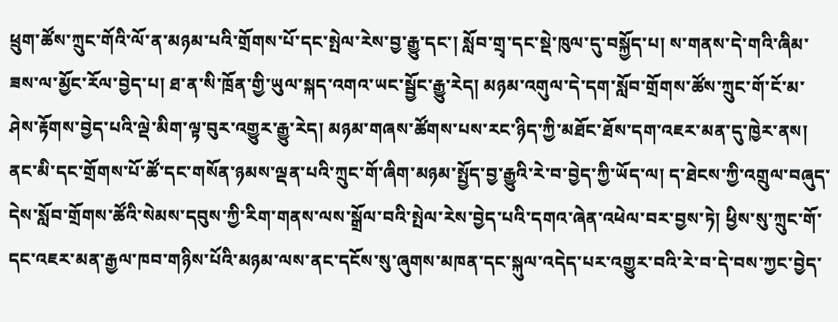ཕྲུག་ཚོས་ཀྲུང་གོའི་ལོ་ན་མཉམ་པའི་གྲོགས་པོ་དང་སྤེལ་རེས་བྱ་རྒྱུ་དང་། སློབ་གྲྭ་དང་སྡེ་ཁུལ་དུ་བསྐྱོད་པ། ས་གནས་དེ་གའི་ཞིམ་ཟས་ལ་མྱོང་རོལ་བྱེད་པ། ཐ་ན་སི་ཁྲོན་གྱི་ཡུལ་སྐད་འགའ་ཡང་སྦྱོང་རྒྱུ་རེད། མཉམ་འགུལ་དེ་དག་སློབ་གྲོགས་ཚོས་ཀྲུང་གོ་ངོ་མ་ཤེས་རྟོགས་བྱེད་པའི་ལྡེ་མིག་ལྟ་བུར་འགྱུར་རྒྱུ་རེད། མཉམ་གཞས་ཚོགས་པས་རང་ཉིད་ཀྱི་མཐོང་ཐོས་དག་འཇར་མན་དུ་ཁྱེར་ནས། ནང་མི་དང་གྲོགས་པོ་ཚོ་དང་གསོན་ཉམས་ལྡན་པའི་ཀྲུང་གོ་ཞིག་མཉམ་སྤྱོད་བྱ་རྒྱུའི་རེ་བ་བྱེད་ཀྱི་ཡོད་ལ། ད་ཐེངས་ཀྱི་འགྲུལ་བཞུད་དེས་སློབ་གྲོགས་ཚོའི་སེམས་དབུས་ཀྱི་རིག་གནས་ལས་སྒྲོལ་བའི་སྤེལ་རེས་བྱེད་པའི་དགའ་ཞེན་འཕེལ་བར་བྱས་ཏེ། ཕྱིས་སུ་ཀྲུང་གོ་དང་འཇར་མན་རྒྱལ་ཁབ་གཉིས་པོའི་མཉམ་ལས་ནང་དངོས་སུ་ཞུགས་མཁན་དང་སྐུལ་འདེད་པར་འགྱུར་བའི་རེ་བ་དེ་བས་ཀྱང་བྱེད་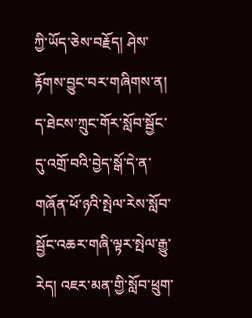ཀྱི་ཡོད་ཅེས་བརྗོད། ཤེས་རྟོགས་བྱུང་བར་གཞིགས་ན། ད་ཐེངས་ཀྲུང་གོར་སློབ་སྦྱོང་དུ་འགྲོ་བའི་བྱེད་སྒོ་དེ་ན་གཞོན་ཕོ་ཉའི་སྤེལ་རེས་སློབ་སྦྱོང་འཆར་གཞི་ལྟར་སྤེལ་རྒྱུ་རེད། འཇར་མན་གྱི་སློབ་ཕྲུག་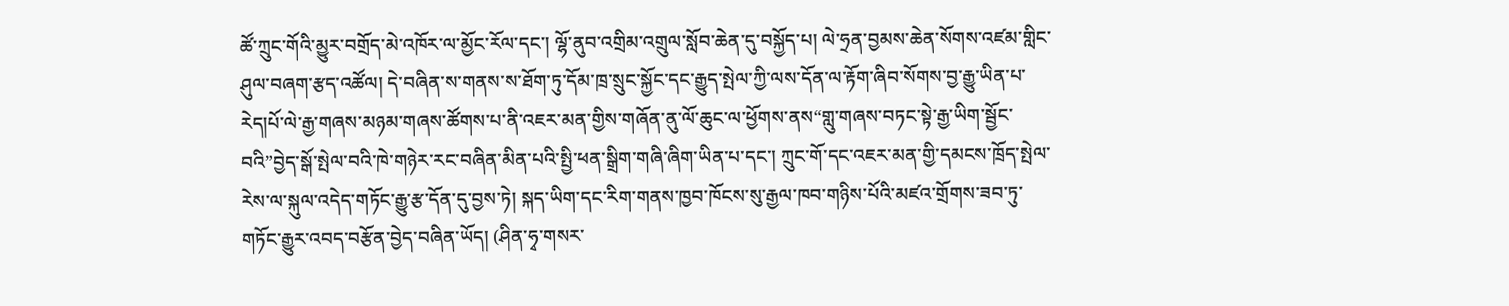ཚོ་ཀྲུང་གོའི་མྱུར་བགྲོད་མེ་འཁོར་ལ་མྱོང་རོལ་དང་། ལྷོ་ནུབ་འགྲིམ་འགྲུལ་སློབ་ཆེན་དུ་བསྐྱོད་པ། ལེ་ཧྲན་བྱམས་ཆེན་སོགས་འཛམ་གླིང་ཤུལ་བཞག་རྩད་འཚོལ། དེ་བཞིན་ས་གནས་ས་ཐོག་ཏུ་དོམ་ཁྲ་སྲུང་སྐྱོང་དང་རྒྱུད་སྤེལ་ཀྱི་ལས་དོན་ལ་རྟོག་ཞིབ་སོགས་བྱ་རྒྱུ་ཡིན་པ་རེད།པོ་ལེ་རྒྱ་གཞས་མཉམ་གཞས་ཚོགས་པ་ནི་འཇར་མན་གྱིས་གཞོན་ནུ་ལོ་ཆུང་ལ་ཕྱོགས་ནས“གླུ་གཞས་བཏང་སྟེ་རྒྱ་ཡིག་སྦྱོང་བའི”བྱེད་སྒོ་སྤེལ་བའི་ཁེ་གཉེར་རང་བཞིན་མིན་པའི་སྤྱི་ཕན་སྒྲིག་གཞི་ཞིག་ཡིན་པ་དང་། ཀྲུང་གོ་དང་འཇར་མན་གྱི་དམངས་ཁྲོད་སྤེལ་རེས་ལ་སྐུལ་འདེད་གཏོང་རྒྱུ་རྩ་དོན་དུ་བྱས་ཏེ། སྐད་ཡིག་དང་རིག་གནས་ཁྱབ་ཁོངས་སུ་རྒྱལ་ཁབ་གཉིས་པོའི་མཛའ་གྲོགས་ཟབ་ཏུ་གཏོང་རྒྱུར་འབད་བརྩོན་བྱེད་བཞིན་ཡོད། (ཤིན་ཧྭ་གསར་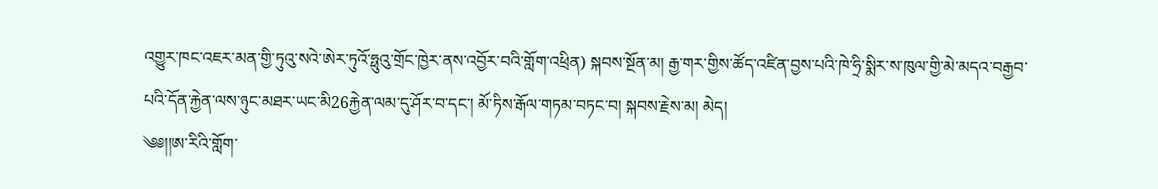འགྱུར་ཁང་འཇར་མན་གྱི་ཏུའུ་སའེ་ཨེར་ཏུའོ་ཧྥུའུ་གྲོང་ཁྱེར་ནས་འབྱོར་བའི་གློག་འཕྲིན) སྐབས་སྔོན་མ། རྒྱ་གར་གྱིས་ཚོད་འཛིན་བྱས་པའི་ཁེ་ཧྲི་སྨིར་ས་ཁུལ་གྱི་མེ་མདའ་བརྒྱབ་པའི་དོན་རྐྱེན་ལས་ཉུང་མཐར་ཡང་མི26རྐྱེན་ལམ་དུ་ཤོར་བ་དང་། མོ་ཏིས་རྒོལ་གཏམ་བཏང་བ། སྐབས་རྗེས་མ། མེད།
༄༅།།ཨ་རིའི་གློག་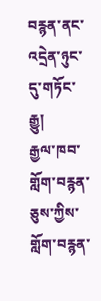བརྙན་ནང་འདྲེན་ཉུང་དུ་གཏོང་རྒྱུ།
རྒྱལ་ཁབ་གློག་བརྙན་ཅུས་ཀྱིས་གློག་བརྙན་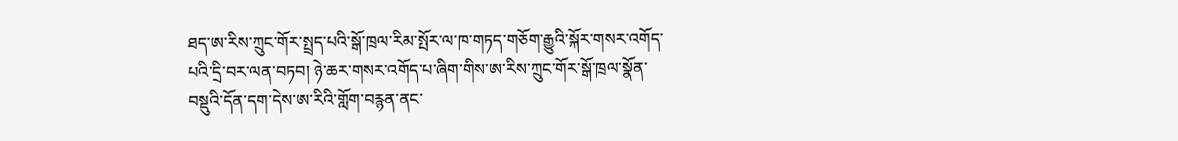ཐད་ཨ་རིས་ཀྲུང་གོར་སྤྲད་པའི་སྒོ་ཁྲལ་རིམ་སྤོར་ལ་ཁ་གཏད་གཅོག་རྒྱུའི་སྐོར་གསར་འགོད་པའི་དྲི་བར་ལན་བཏབ། ཉེ་ཆར་གསར་འགོད་པ་ཞིག་གིས་ཨ་རིས་ཀྲུང་གོར་སྒོ་ཁྲལ་སྣོན་བསྡུའི་དོན་དག་དེས་ཨ་རིའི་གློག་བརྙན་ནང་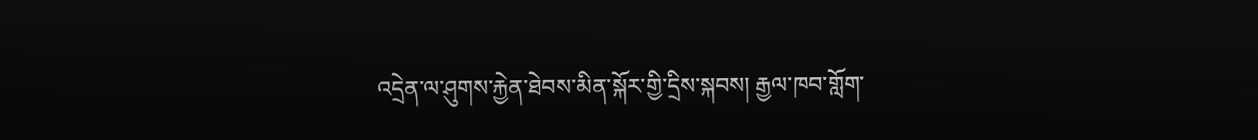འདྲེན་ལ་ཤུགས་རྐྱེན་ཐེབས་མིན་སྐོར་གྱི་དྲིས་སྐབས། རྒྱལ་ཁབ་གློག་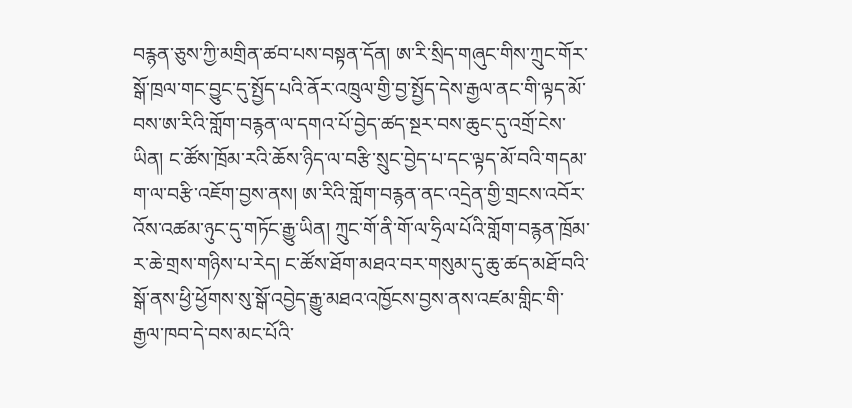བརྙན་ཅུས་ཀྱི་མགྲིན་ཚབ་པས་བསྟན་དོན། ཨ་རི་སྲིད་གཞུང་གིས་ཀྲུང་གོར་སྒོ་ཁྲལ་གང་བྱུང་དུ་སྤྱོད་པའི་ནོར་འཁྲུལ་གྱི་བྱ་སྤྱོད་དེས་རྒྱལ་ནང་གི་ལྟད་མོ་བས་ཨ་རིའི་གློག་བརྙན་ལ་དགའ་པོ་བྱེད་ཚད་སྔར་བས་ཆུང་དུ་འགྲོ་ངེས་ཡིན། ང་ཚོས་ཁྲོམ་རའི་ཆོས་ཉིད་ལ་བརྩི་སྲུང་བྱེད་པ་དང་ལྟད་མོ་བའི་གདམ་ག་ལ་བརྩི་འཇོག་བྱས་ནས། ཨ་རིའི་གློག་བརྙན་ནང་འདྲེན་གྱི་གྲངས་འབོར་འོས་འཚམ་ཉུང་དུ་གཏོང་རྒྱུ་ཡིན། ཀྲུང་གོ་ནི་གོ་ལ་ཧྲིལ་པོའི་གློག་བརྙན་ཁྲོམ་ར་ཆེ་གྲས་གཉིས་པ་རེད། ང་ཚོས་ཐོག་མཐའ་བར་གསུམ་དུ་ཆུ་ཚད་མཐོ་བའི་སྒོ་ནས་ཕྱི་ཕྱོགས་སུ་སྒོ་འབྱེད་རྒྱུ་མཐའ་འཁྱོངས་བྱས་ནས་འཛམ་གླིང་གི་རྒྱལ་ཁབ་དེ་བས་མང་པོའི་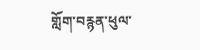གློག་བརྙན་ཕུལ་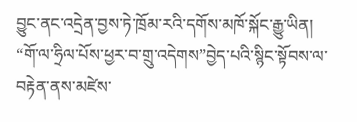བྱུང་ནང་འདྲེན་བྱས་ཏེ་ཁྲོམ་རའི་དགོས་མཁོ་སྐོང་རྒྱུ་ཡིན།
“གོ་ལ་ཧྲིལ་པོས་ཕྱར་བ་གྲུ་འདེགས”བྱེད་པའི་སྙིང་སྟོབས་ལ་བརྟེན་ནས་མཛེས་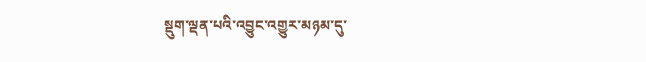སྡུག་ལྡན་པའི་འབྱུང་འགྱུར་མཉམ་དུ་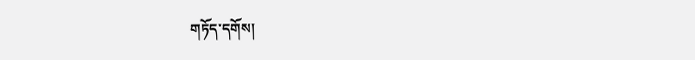གཏོད་དགོས།